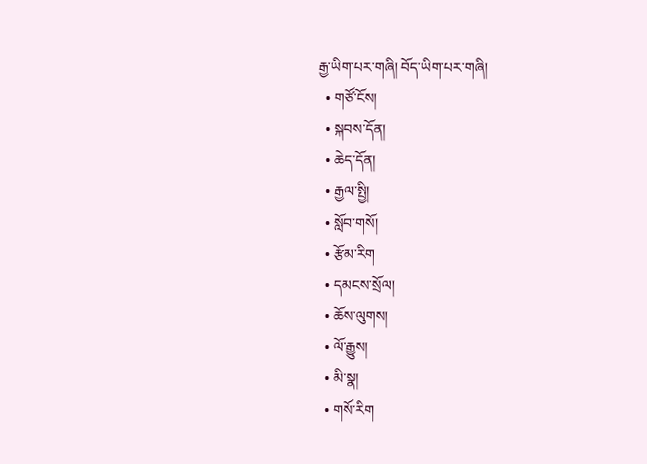རྒྱ་ཡིག་པར་གཞི། བོད་ཡིག་པར་གཞི།
  • གཙོ་ངོས།
  • སྐབས་དོན།
  • ཆེད་དོན།
  • རྒྱལ་སྤྱི།
  • སློབ་གསོ།
  • རྩོམ་རིག
  • དམངས་སྲོལ།
  • ཆོས་ལུགས།
  • ལོ་རྒྱུས།
  • མི་སྣ།
  • གསོ་རིག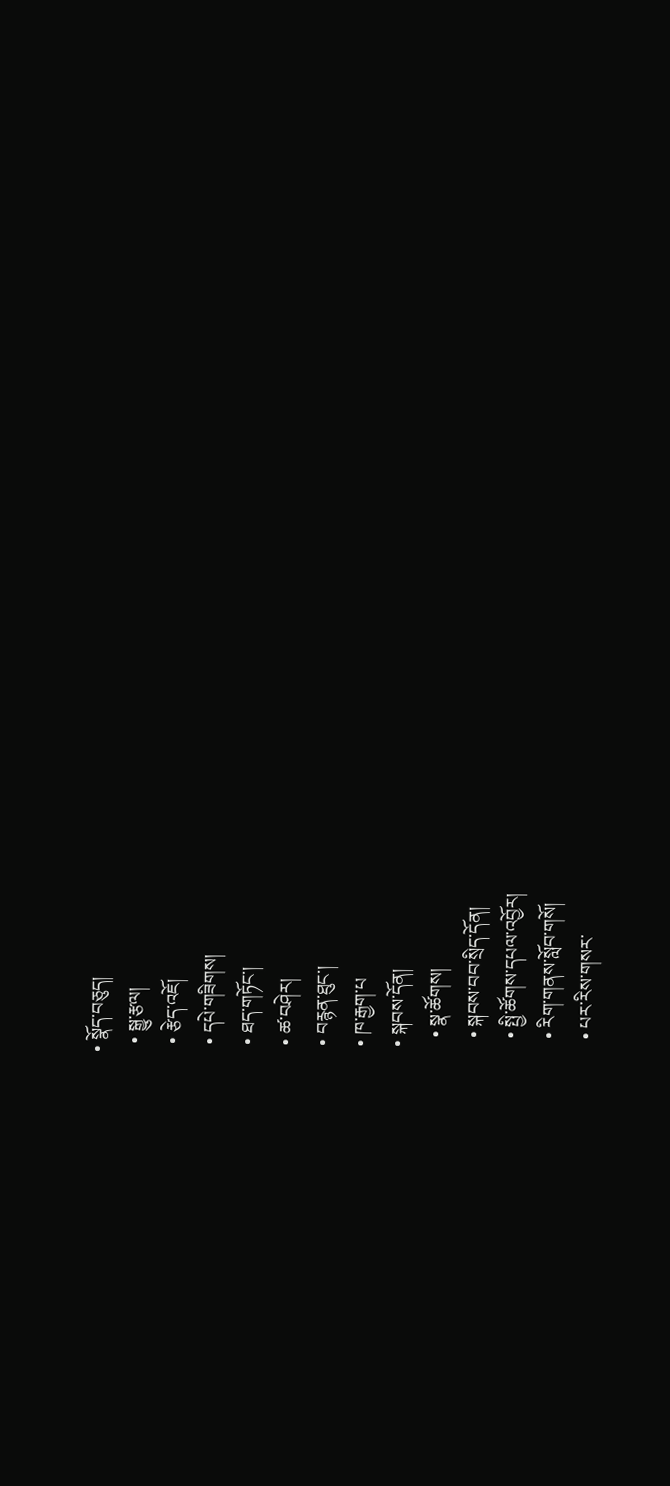• སྣོད་བཅུད།
  • སྒྱུ་རྩལ།
  • རྩེད་འཇོ།
  • དཔེ་གཟིགས།
  • ཐད་གཏོང་།
  • ཚ་བཤེར།
  • བརྙན་ཐུང་།
  • ཁ་རྒྱག་པ
  • སྐབས་དོན།
    • སྣ་ཚོགས།
    • སྐབས་བབ་སྲིད་དོན།
    • སྤྱི་ཚོགས་དཔལ་འབྱོར།
    • རིག་གནས་སློབ་གསོ།
    • པར་རིས་གསར་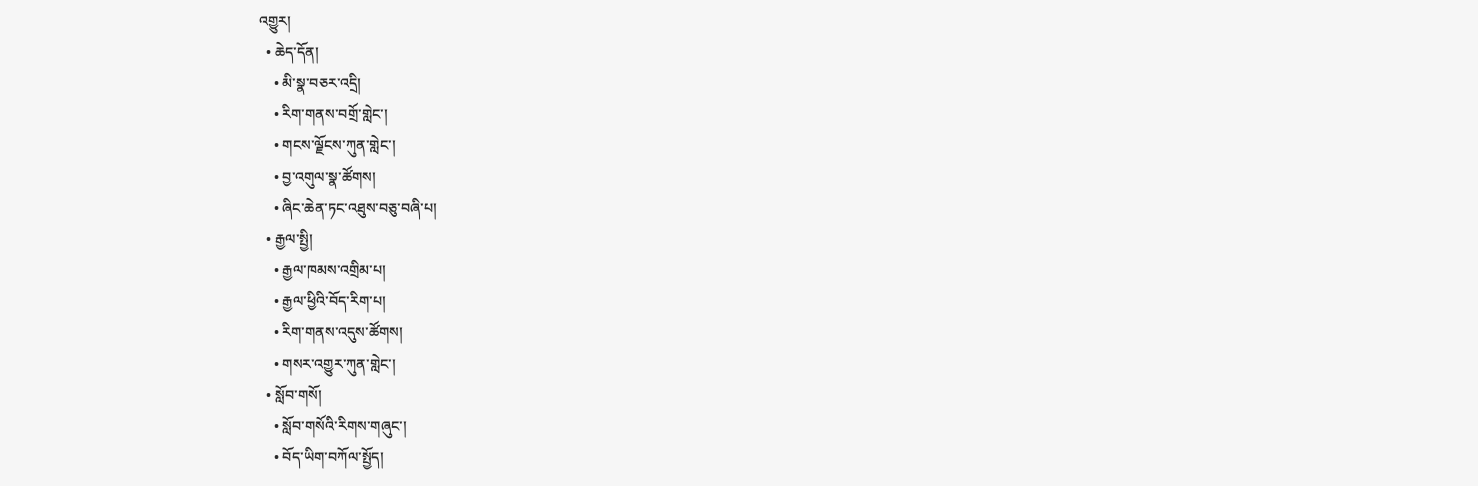འགྱུར།
  • ཆེད་དོན།
    • མི་སྣ་བཅར་འདྲི།
    • རིག་གནས་བགྲོ་གླེང་།
    • གངས་ལྗོངས་ཀུན་གླེང་།
    • བྱ་འགུལ་སྣ་ཚོགས།
    • ཞིང་ཆེན་ཏང་འཐུས་བཅུ་བཞི་པ།
  • རྒྱལ་སྤྱི།
    • རྒྱལ་ཁམས་འགྲིམ་པ།
    • རྒྱལ་ཕྱིའི་བོད་རིག་པ།
    • རིག་གནས་འདུས་ཚོགས།
    • གསར་འགྱུར་ཀུན་གླེང་།
  • སློབ་གསོ།
    • སློབ་གསོའི་རིགས་གཞུང་།
    • བོད་ཡིག་བཀོལ་སྤྱོད།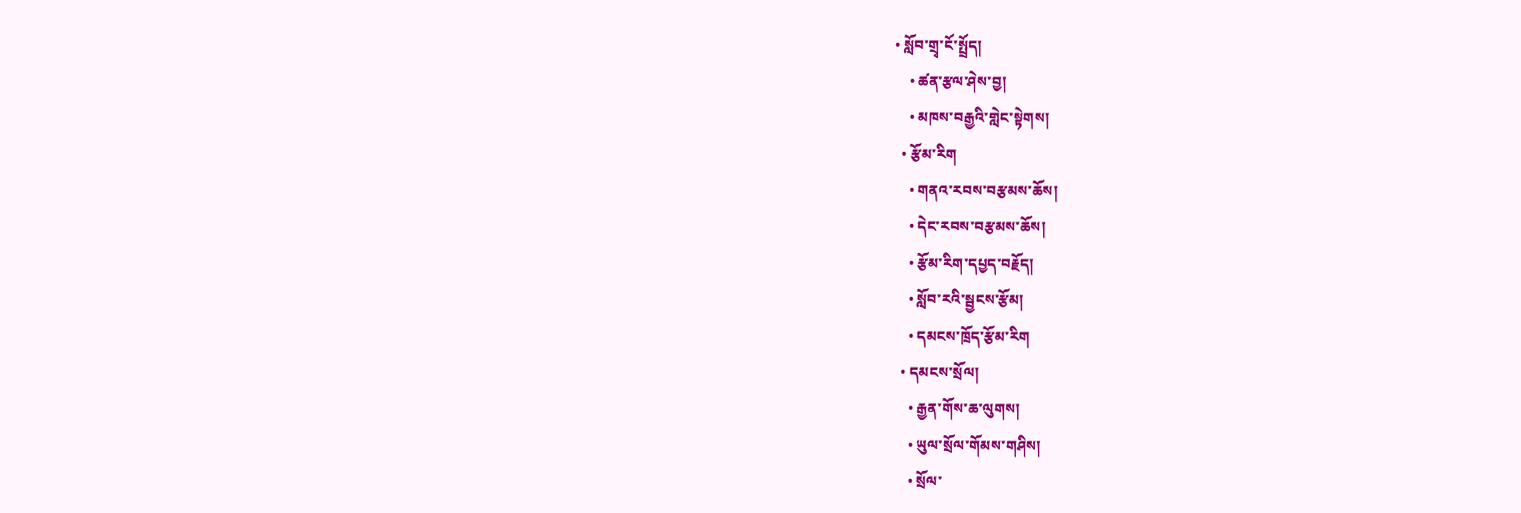• སློབ་གྲྭ་ངོ་སྤྲོད།
    • ཚན་རྩལ་ཤེས་བྱ།
    • མཁས་བརྒྱའི་གླེང་སྟེགས།
  • རྩོམ་རིག
    • གནའ་རབས་བརྩམས་ཆོས།
    • དེང་རབས་བརྩམས་ཆོས།
    • རྩོམ་རིག་དཔྱད་བརྗོད།
    • སློབ་རའི་སྦྱངས་རྩོམ།
    • དམངས་ཁྲོད་རྩོམ་རིག
  • དམངས་སྲོལ།
    • རྒྱན་གོས་ཆ་ལུགས།
    • ཡུལ་སྲོལ་གོམས་གཤིས།
    • སྲོལ་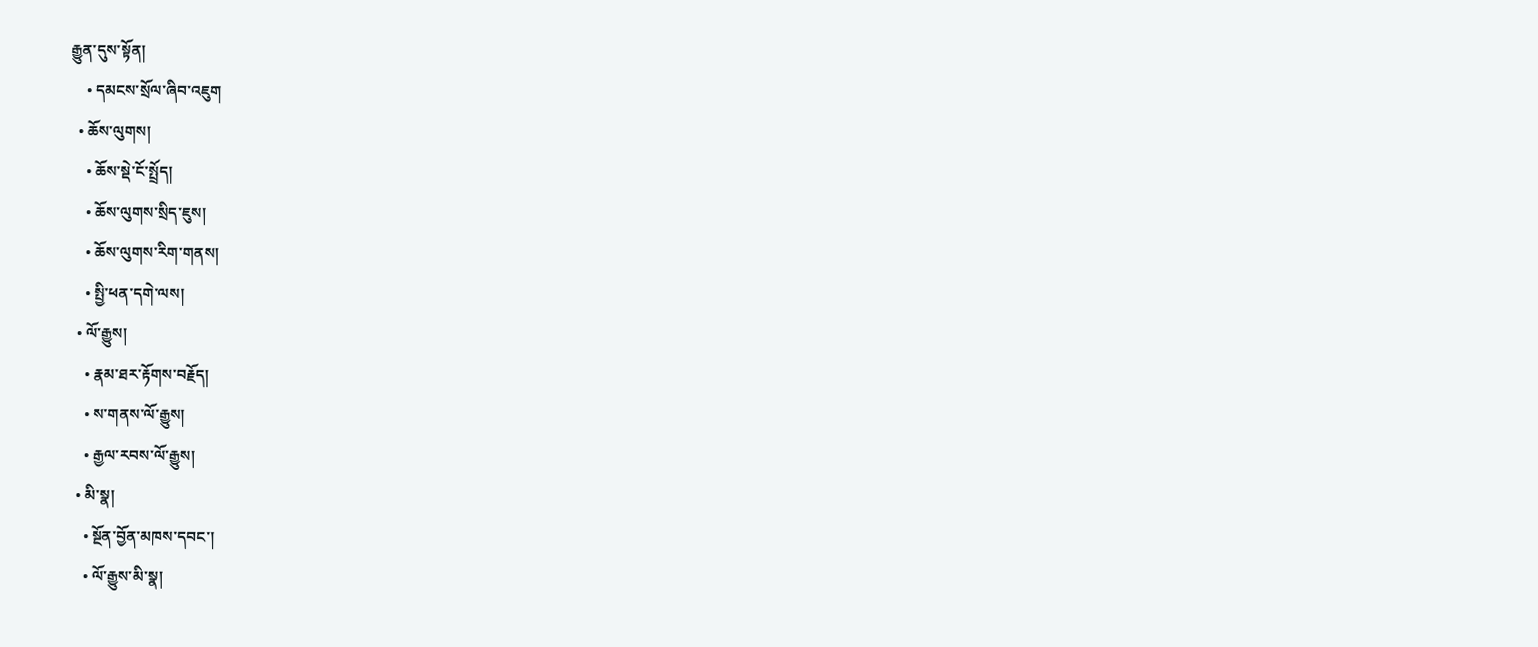རྒྱུན་དུས་སྟོན།
    • དམངས་སྲོལ་ཞིབ་འཇུག
  • ཆོས་ལུགས།
    • ཆོས་སྡེ་ངོ་སྤྲོད།
    • ཆོས་ལུགས་སྲིད་ཇུས།
    • ཆོས་ལུགས་རིག་གནས།
    • སྤྱི་ཕན་དགེ་ལས།
  • ལོ་རྒྱུས།
    • རྣམ་ཐར་རྟོགས་བརྗོད།
    • ས་གནས་ལོ་རྒྱུས།
    • རྒྱལ་རབས་ལོ་རྒྱུས།
  • མི་སྣ།
    • སྔོན་བྱོན་མཁས་དབང་།
    • ལོ་རྒྱུས་མི་སྣ།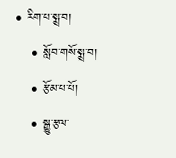• རིག་པ་སྨྲ་བ།
    • སློབ་གསོ་སྨྲ་བ།
    • རྩོམ་པ་པོ།
    • སྒྱུ་རྩལ་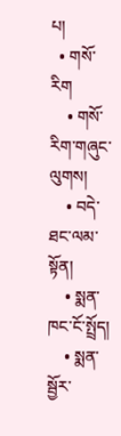པ།
  • གསོ་རིག
    • གསོ་རིག་གཞུང་ལུགས།
    • བདེ་ཐང་ལམ་སྟོན།
    • སྨན་ཁང་ངོ་སྤྲོད།
    • སྨན་སྦྱོར་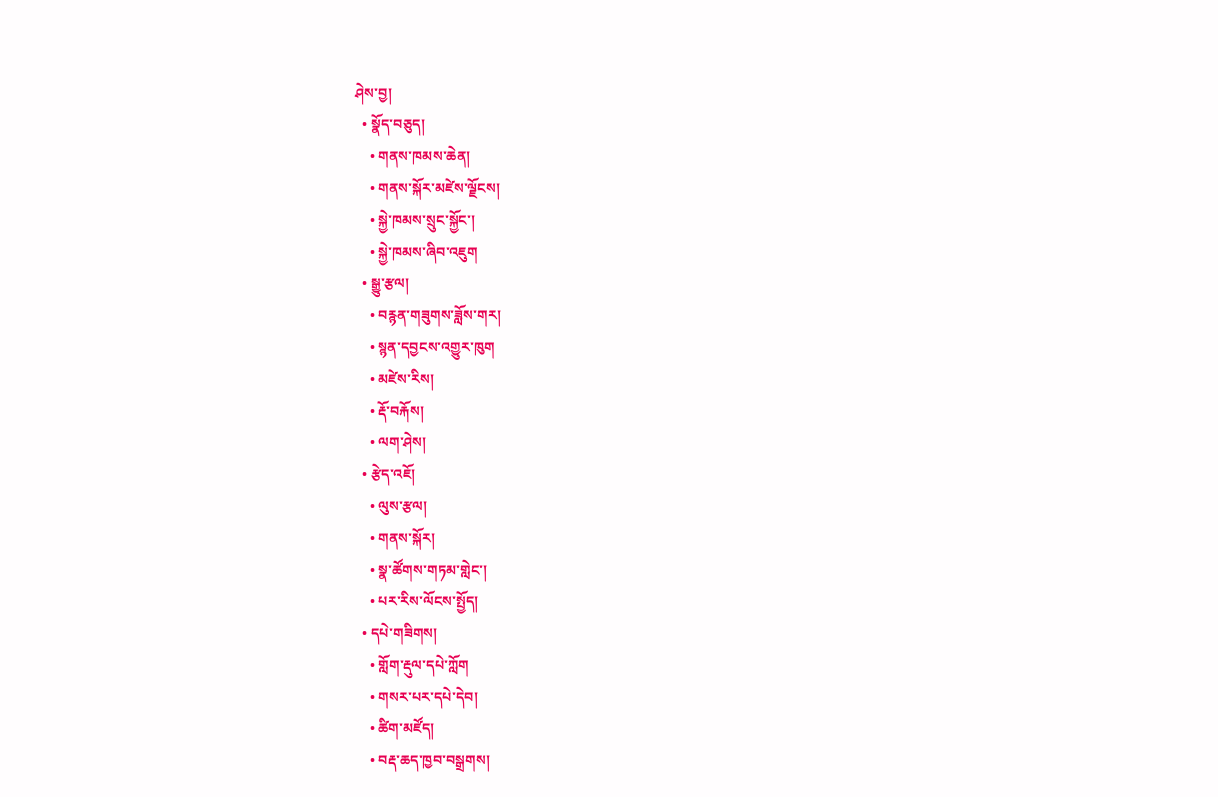ཤེས་བྱ།
  • སྣོད་བཅུད།
    • གནས་ཁམས་ཆེན།
    • གནས་སྐོར་མཛེས་ལྗོངས།
    • སྐྱེ་ཁམས་སྲུང་སྐྱོང་།
    • སྐྱེ་ཁམས་ཞིབ་འཇུག
  • སྒྱུ་རྩལ།
    • བརྙན་གཟུགས་ཟློས་གར།
    • སྙན་དབྱངས་འགྱུར་ཁུག
    • མཛེས་རིས།
    • རྡོ་བརྐོས།
    • ལག་ཤེས།
  • རྩེད་འཇོ།
    • ལུས་རྩལ།
    • གནས་སྐོར།
    • སྣ་ཚོགས་གཏམ་གླེང་།
    • པར་རིས་ལོངས་སྤྱོད།
  • དཔེ་གཟིགས།
    • གློག་རྡུལ་དཔེ་ཀློག
    • གསར་པར་དཔེ་དེབ།
    • ཚིག་མཛོད།
    • བརྡ་ཆད་ཁྱབ་བསྒྲགས།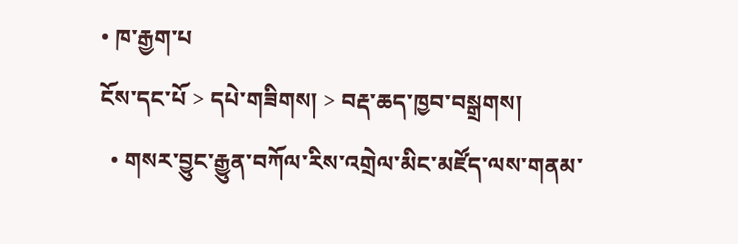• ཁ་རྒྱག་པ
ངོས་དང་པོ > དཔེ་གཟིགས། > བརྡ་ཆད་ཁྱབ་བསྒྲགས།
  • གསར་བྱུང་རྒྱུན་བཀོལ་རིས་འགྲེལ་མིང་མཛོད་ལས་གནམ་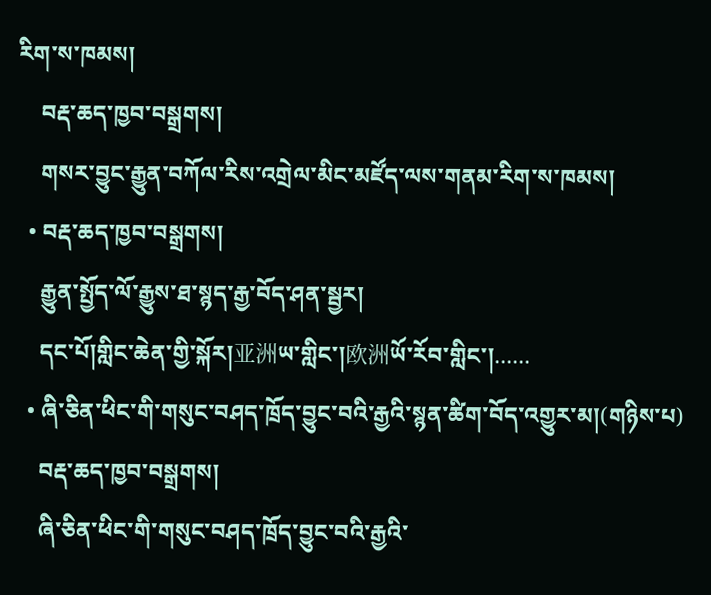རིག་ས་ཁམས།
    བརྡ་ཆད་ཁྱབ་བསྒྲགས།
    གསར་བྱུང་རྒྱུན་བཀོལ་རིས་འགྲེལ་མིང་མཛོད་ལས་གནམ་རིག་ས་ཁམས།
  • བརྡ་ཆད་ཁྱབ་བསྒྲགས།
    རྒྱུན་སྤྱོད་ལོ་རྒྱུས་ཐ་སྙད་རྒྱ་བོད་ཤན་སྦྱར།
    དང་པོ།གླིང་ཆེན་གྱི་སྐོར།亚洲ཡ་གླིང་།欧洲ཡོ་རོབ་གླིང་།......
  • ཞི་ཅིན་ཕིང་གི་གསུང་བཤད་ཁྲོད་བྱུང་བའི་རྒྱའི་སྙན་ཚིག་བོད་འགྱུར་མ།(གཉིས་པ)
    བརྡ་ཆད་ཁྱབ་བསྒྲགས།
    ཞི་ཅིན་ཕིང་གི་གསུང་བཤད་ཁྲོད་བྱུང་བའི་རྒྱའི་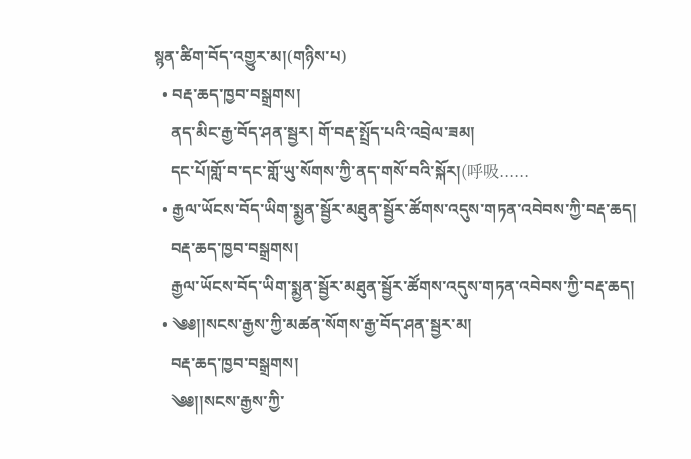སྙན་ཚིག་བོད་འགྱུར་མ།(གཉིས་པ)
  • བརྡ་ཆད་ཁྱབ་བསྒྲགས།
    ནད་མིང་རྒྱ་བོད་ཤན་སྦྱར། གོ་བརྡ་སྤྲོད་པའི་འབྲེལ་ཟམ།
    དང་པོ།གློ་བ་དང་གློ་ཡུ་སོགས་ཀྱི་ནད་གསོ་བའི་སྐོར།(呼吸......
  • རྒྱལ་ཡོངས་བོད་ཡིག་སྨྱན་སྦྱོར་མཐུན་སྦྱོར་ཚོགས་འདུས་གཏན་འབེབས་ཀྱི་བརྡ་ཆད།
    བརྡ་ཆད་ཁྱབ་བསྒྲགས།
    རྒྱལ་ཡོངས་བོད་ཡིག་སྨྱན་སྦྱོར་མཐུན་སྦྱོར་ཚོགས་འདུས་གཏན་འབེབས་ཀྱི་བརྡ་ཆད།
  • ༄༅།།སངས་རྒྱས་ཀྱི་མཚན་སོགས་རྒྱ་བོད་ཤན་སྦྱར་མ།
    བརྡ་ཆད་ཁྱབ་བསྒྲགས།
    ༄༅།།སངས་རྒྱས་ཀྱི་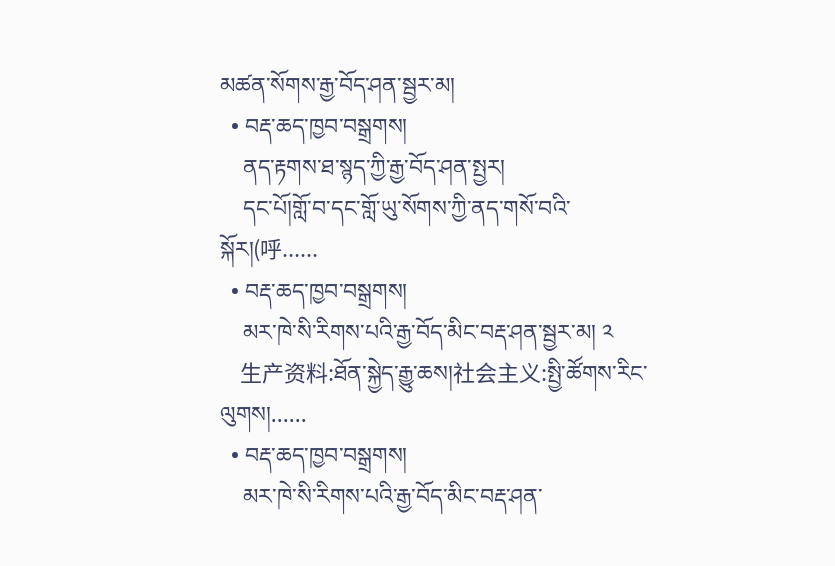མཚན་སོགས་རྒྱ་བོད་ཤན་སྦྱར་མ།
  • བརྡ་ཆད་ཁྱབ་བསྒྲགས།
    ནད་རྟགས་ཐ་སྙད་ཀྱི་རྒྱ་བོད་ཤན་སྤྱར།
    དང་པོ།གློ་བ་དང་གློ་ཡུ་སོགས་ཀྱི་ནད་གསོ་བའི་སྐོར།(呼......
  • བརྡ་ཆད་ཁྱབ་བསྒྲགས།
    མར་ཁེ་སི་རིགས་པའི་རྒྱ་བོད་མིང་བརྡ་ཤན་སྦྱར་མ། ༢
    生产资料:ཐོན་སྐྱེད་རྒྱུ་ཆས།社会主义:སྤྱི་ཚོགས་རིང་ལུགས།......
  • བརྡ་ཆད་ཁྱབ་བསྒྲགས།
    མར་ཁེ་སི་རིགས་པའི་རྒྱ་བོད་མིང་བརྡ་ཤན་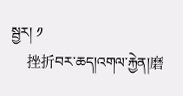སྦྱར། ༡
    挫折བར་ཆད།འགལ་རྐྱེན།磨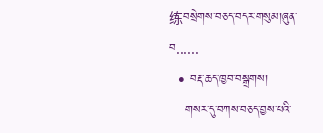练བསྲེགས་བཅད་བདར་གསུམ།ཞུན་བ......
  • བརྡ་ཆད་ཁྱབ་བསྒྲགས།
    གསར་དུ་བཀས་བཅད་བྱས་པའི་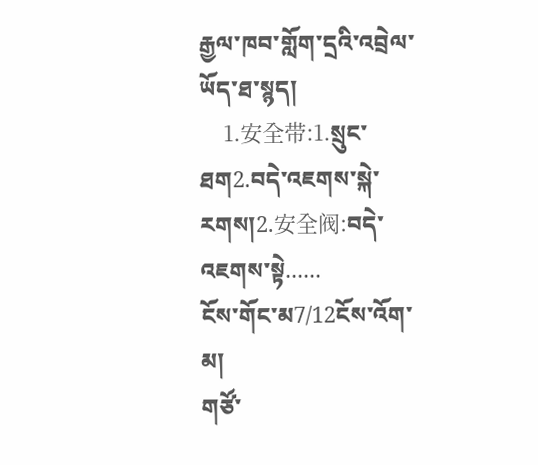རྒྱལ་ཁབ་གློག་དྲའི་འབྲེལ་ཡོད་ཐ་སྙད།
    1.安全带:1.སྲུང་ཐག2.བདེ་འཇགས་སྐེ་རགས།2.安全阀:བདེ་འཇགས་སྟེ......
ངོས་གོང་མ7/12ངོས་འོག་མ།
གཙོ་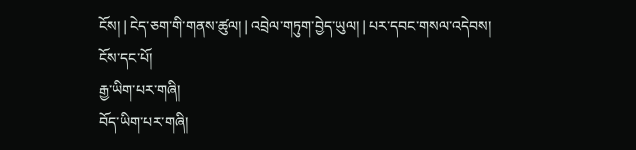ངོས། | ངེད་ཅག་གི་གནས་ཚུལ། | འབྲེལ་གཏུག་བྱེད་ཡུལ། | པར་དབང་གསལ་འདེབས།
ངོས་དང་པོ།
རྒྱ་ཡིག་པར་གཞི།
བོད་ཡིག་པར་གཞི།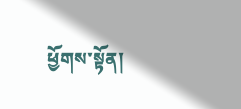ཕྱོགས་སྟོན།